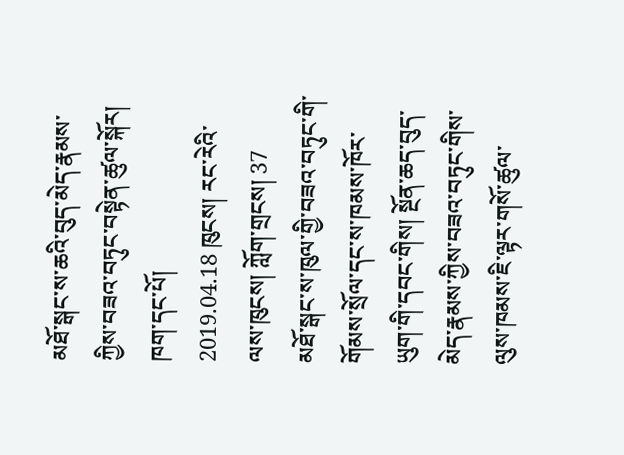མཐོ་སྒང་ས་ཆའི་བུད་མེད་རྣམས་ཀྱིས་བཟའ་བཏུང་བསྟེན་ཚུལ་སྐོར། ཁག་དང་པོ།
2019.04.18 ཁུངས། རང་རེའི་ལས་ཁུངས། ཀློག་གྲངས། 37
མཐོ་སྒང་ས་ཁུལ་གྱི་བཟའ་བཏུང་གི་གོམས་སྲོལ་དང་ས་ཁམས་ཁོར་ཡུག་གི་དབང་གིས། སྔོན་ཆད་བུད་མེད་རྣམས་ཀྱིས་བཟའ་བཏུང་གིས་ལུས་ཁམས་ཇི་ལྟར་གསོ་ཚུལ་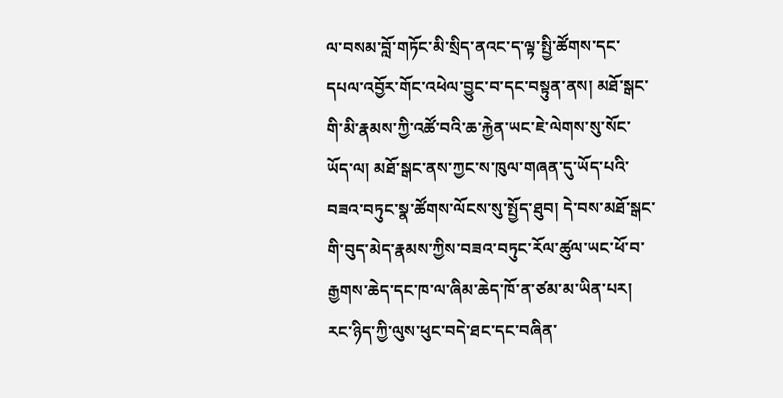ལ་བསམ་བློ་གཏོང་མི་སྲིད་ནའང་ད་ལྟ་སྤྱི་ཚོགས་དང་དཔལ་འབྱོར་གོང་འཕེལ་བྱུང་བ་དང་བསྟུན་ནས། མཐོ་སྒང་གི་མི་རྣམས་ཀྱི་འཚོ་བའི་ཆ་རྐྱེན་ཡང་ཇེ་ལེགས་སུ་སོང་ཡོད་ལ། མཐོ་སྒང་ནས་ཀྱང་ས་ཁུལ་གཞན་དུ་ཡོད་པའི་བཟའ་བཏུང་སྣ་ཚོགས་ལོངས་སུ་སྤྱོད་ཐུབ། དེ་བས་མཐོ་སྒང་གི་བུད་མེད་རྣམས་ཀྱིས་བཟའ་བཏུང་རོལ་ཚུལ་ཡང་ཕོ་བ་རྒྱགས་ཆེད་དང་ཁ་ལ་ཞིམ་ཆེད་ཁོ་ན་ཙམ་མ་ཡིན་པར། རང་ཉིད་ཀྱི་ལུས་ཕུང་བདེ་ཐང་དང་བཞིན་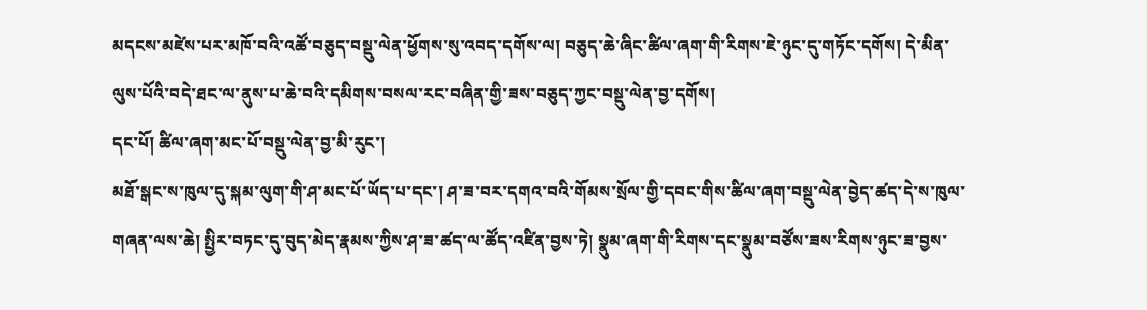མདངས་མཛེས་པར་མཁོ་བའི་འཚོ་བཅུད་བསྡུ་ལེན་ཕྱོགས་སུ་འབད་དགོས་ལ། བཅུད་ཆེ་ཞིང་ཚིལ་ཞག་གི་རིགས་ཇེ་ཉུང་དུ་གཏོང་དགོས། དེ་མིན་ལུས་པོའི་བདེ་ཐང་ལ་ནུས་པ་ཆེ་བའི་དམིགས་བསལ་རང་བཞིན་གྱི་ཟས་བཅུད་ཀྱང་བསྡུ་ལེན་བྱ་དགོས།
དང་པོ། ཚིལ་ཞག་མང་པོ་བསྡུ་ལེན་བྱ་མི་རུང་།
མཐོ་སྒང་ས་ཁུལ་དུ་སྐམ་ལུག་གི་ཤ་མང་པོ་ཡོད་པ་དང་། ཤ་ཟ་བར་དགའ་བའི་གོམས་སྲོལ་གྱི་དབང་གིས་ཚིལ་ཞག་བསྡུ་ལེན་བྱེད་ཚད་དེ་ས་ཁུལ་གཞན་ལས་ཆེ། སྤྱིར་བཏང་དུ་བུད་མེད་རྣམས་ཀྱིས་ཤ་ཟ་ཚད་ལ་ཚོད་འཛིན་བྱས་ཏེ། སྣུམ་ཞག་གི་རིགས་དང་སྣུམ་བཙོས་ཟས་རིགས་ཉུང་ཟ་བྱས་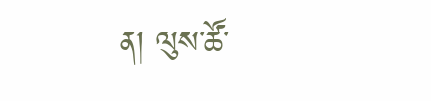ན། ལུས་ཚོ་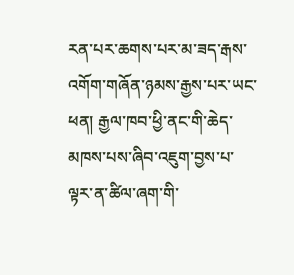རན་པར་ཆགས་པར་མ་ཟད་རྒས་འགོག་གཞོན་ཉམས་རྒྱས་པར་ཡང་ཕན། རྒྱལ་ཁབ་ཕྱི་ནང་གི་ཆེད་མཁས་པས་ཞིབ་འཇུག་བྱས་པ་ལྟར་ན་ཚིལ་ཞག་གི་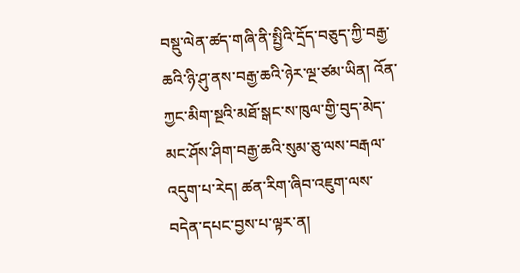བསྡུ་ལེན་ཚད་གཞི་ནི་སྤྱིའི་དྲོད་བཅུད་ཀྱི་བརྒྱ་ཆའི་ཉི་ཤུ་ནས་བརྒྱ་ཆའི་ཉེར་ལྔ་ཙམ་ཡིན། འོན་ཀྱང་མིག་སྔའི་མཐོ་སྒང་ས་ཁུལ་གྱི་བུད་མེད་མང་ཤོས་ཤིག་བརྒྱ་ཆའི་སུམ་ཅུ་ལས་བརྒལ་འདུག་པ་རེད། ཚན་རིག་ཞིབ་འཇུག་ལས་བདེན་དཔང་བྱས་པ་ལྟར་ན།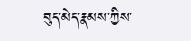བུད་མེད་རྣམས་ཀྱིས་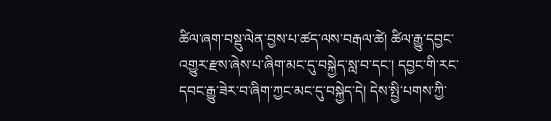ཚིལ་ཞག་བསྡུ་ལེན་བྱས་པ་ཚད་ལས་བརྒལ་ཚེ། ཚིལ་རྒྱུ་དབྱང་འགྱུར་རྫས་ཞེས་པ་ཞིག་མང་དུ་བསྐྱེད་སླ་བ་དང་། དབྱང་གི་རང་དབང་རྒྱུ་ཟེར་བ་ཞིག་ཀྱང་མང་དུ་བསྐྱེད་དེ། དེས་སྤྱི་པགས་ཀྱི་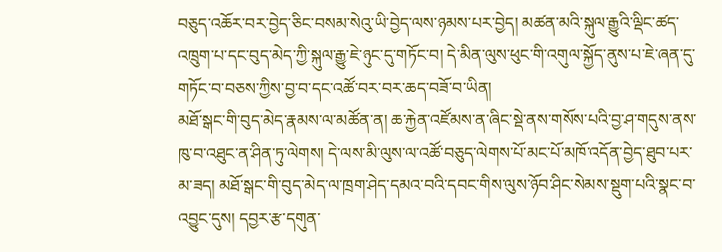བཅུད་འཆོར་བར་བྱེད་ཅིང་བསམ་སེའུ་ཡི་བྱེད་ལས་ཉམས་པར་བྱེད། མཚན་མའི་སྐུལ་རྒྱུའི་ལྡིང་ཚད་འཁྲུག་པ་དང་བུད་མེད་ཀྱི་སྐུལ་རྒྱུ་ཇེ་ཉུང་དུ་གཏོང་བ། དེ་མིན་ལུས་ཕུང་གི་འགུལ་སྐྱོད་ནུས་པ་ཇེ་ཞན་དུ་གཏོང་བ་བཅས་ཀྱིས་བྱ་བ་དང་འཚོ་བར་བར་ཆད་བཟོ་བ་ཡིན།
མཐོ་སྒང་གི་བུད་མེད་རྣམས་ལ་མཚོན་ན། ཆ་རྐྱེན་འཛོམས་ན་ཞིང་སྡེ་ནས་གསོས་པའི་བྱ་ཤ་གདུས་ནས་ཁུ་བ་འཐུང་ན་ཤིན་ཏུ་ལེགས། དེ་ལས་མི་ལུས་ལ་འཚོ་བཅུད་ལེགས་པོ་མང་པོ་མཁོ་འདོན་བྱེད་ཐུབ་པར་མ་ཟད། མཐོ་སྒང་གི་བུད་མེད་ལ་ཁྲག་ཤེད་དམའ་བའི་དབང་གིས་ལུས་ཉོབ་ཤིང་སེམས་སྡུག་པའི་སྣང་བ་འབྱུང་དུས། དབྱར་རྩ་དགུན་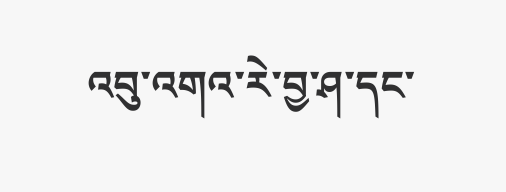འབུ་འགའ་རེ་བྱ་ཤ་དང་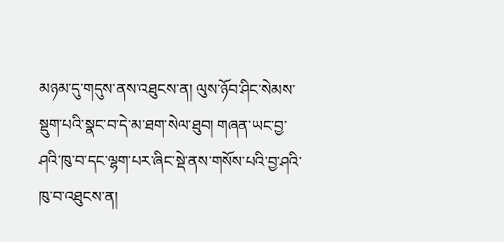མཉམ་དུ་གདུས་ནས་འཐུངས་ན། ལུས་ཉོབ་ཤིང་སེམས་སྡུག་པའི་སྣང་བ་དེ་མ་ཐག་སེལ་ཐུབ། གཞན་ཡང་བྱ་ཤའི་ཁུ་བ་དང་ལྷག་པར་ཞིང་སྡེ་ནས་གསོས་པའི་བྱ་ཤའི་ཁུ་བ་འཐུངས་ན།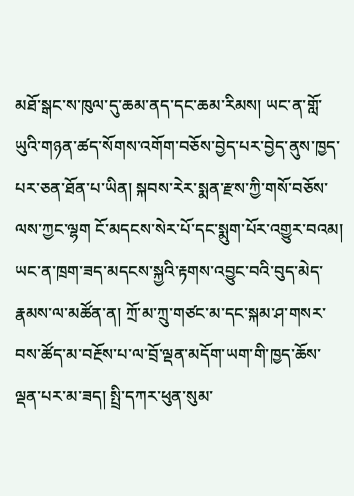མཐོ་སྒང་ས་ཁུལ་དུ་ཆམ་ནད་དང་ཆམ་རིམས། ཡང་ན་གློ་ཡུའི་གཉན་ཚད་སོགས་འགོག་བཅོས་བྱེད་པར་བྱེད་ནུས་ཁྱད་པར་ཅན་ཐོན་པ་ཡིན། སྐབས་རེར་སྨན་རྫས་ཀྱི་གསོ་བཅོས་ལས་ཀྱང་ལྷག ངོ་མདངས་སེར་པོ་དང་སྨུག་པོར་འགྱུར་བའམ། ཡང་ན་ཁྲག་ཟད་མདངས་སྐྱའི་རྟགས་འབྱུང་བའི་བུད་མེད་རྣམས་ལ་མཚོན་ན། ཀྲོ་མ་ཀྲུ་གཙང་མ་དང་སྐམ་ཤ་གསར་བས་ཚོད་མ་བརྔོས་པ་ལ་བྲོ་ལྡན་མདོག་ཡག་གི་ཁྱད་ཆོས་ལྡན་པར་མ་ཟད། སྤྲི་དཀར་ཕུན་སུམ་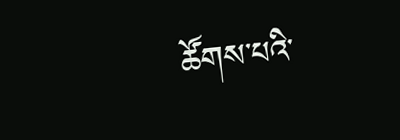ཚོགས་པའི་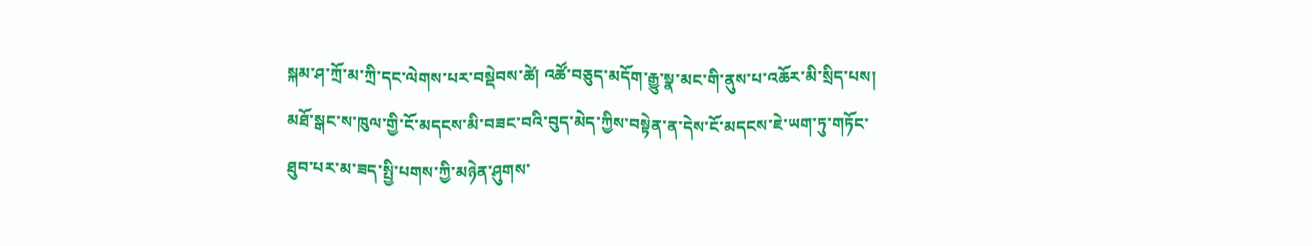སྐམ་ཤ་ཀྲོ་མ་ཀྲི་དང་ལེགས་པར་བསྡེབས་ཚེ། འཚོ་བཅུད་མདོག་རྒྱུ་སྣ་མང་གི་ནུས་པ་འཆོར་མི་སྲིད་པས། མཐོ་སྒང་ས་ཁུལ་གྱི་ངོ་མདངས་མི་བཟང་བའི་བུད་མེད་ཀྱིས་བསྟེན་ན་དེས་ངོ་མདངས་ཇེ་ཡག་ཏུ་གཏོང་ཐུབ་པར་མ་ཟད་སྤྱི་པགས་ཀྱི་མཉེན་ཤུགས་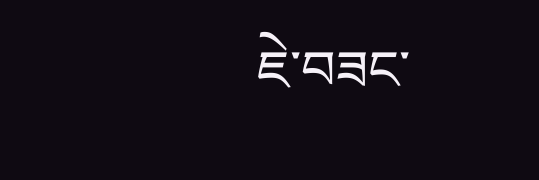ཇེ་བཟང་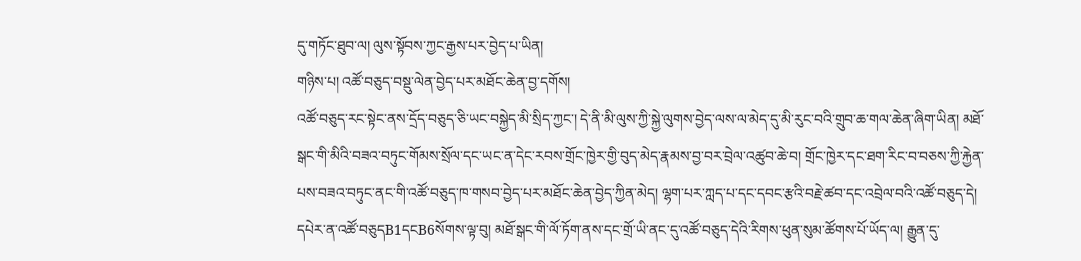དུ་གཏོང་ཐུབ་ལ། ལུས་སྟོབས་ཀྱང་རྒྱས་པར་བྱེད་པ་ཡིན།
གཉིས་པ། འཚོ་བཅུད་བསྡུ་ལེན་བྱེད་པར་མཐོང་ཆེན་བྱ་དགོས།
འཚོ་བཅུད་རང་སྟེང་ནས་དྲོད་བཅུད་ཅི་ཡང་བསྐྱེད་མི་སྲིད་ཀྱང་། དེ་ནི་མི་ལུས་ཀྱི་སྐྱེ་ལུགས་བྱེད་ལས་ལ་མེད་དུ་མི་རུང་བའི་གྲུབ་ཆ་གལ་ཆེན་ཞིག་ཡིན། མཐོ་སྒང་གི་མིའི་བཟའ་བཏུང་གོམས་སྲོལ་དང་ཡང་ན་དེང་རབས་གྲོང་ཁྱེར་གྱི་བུད་མེད་རྣམས་བྱ་བར་བྲེལ་འཚུབ་ཆེ་བ། གྲོང་ཁྱེར་དང་ཐག་རིང་བ་བཅས་ཀྱི་རྐྱེན་པས་བཟའ་བཏུང་ནང་གི་འཚོ་བཅུད་ཁ་གསབ་བྱེད་པར་མཐོང་ཆེན་བྱེད་ཀྱིན་མེད། ལྷག་པར་ཀླད་པ་དང་དབང་རྩའི་བརྗེ་ཚབ་དང་འབྲེལ་བའི་འཚོ་བཅུད་དེ། དཔེར་ན་འཚོ་བཅུདB1དངB6སོགས་ལྟ་བུ། མཐོ་སྒང་གི་ལོ་ཏོག་ནས་དང་གྲོ་ཡི་ནང་དུ་འཚོ་བཅུད་དེའི་རིགས་ཕུན་སུམ་ཚོགས་པོ་ཡོད་ལ། རྒྱུན་དུ་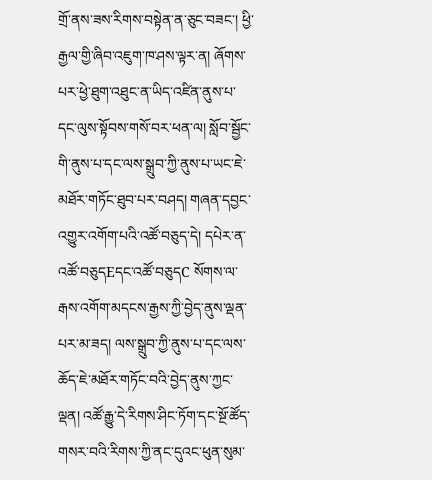གྲོ་ནས་ཟས་རིགས་བསྟེན་ན་ཅུང་བཟང་། ཕྱི་རྒྱལ་གྱི་ཞིབ་འཇུག་ཁ་ཤས་ལྟར་ན། ཞོགས་པར་ཕྱེ་ཐུག་འཐུང་ན་ཡིད་འཛིན་ནུས་པ་དང་ལུས་སྟོབས་གསོ་བར་ཕན་ལ། སློབ་སྦྱོང་གི་ནུས་པ་དང་ལས་སྒྲུབ་ཀྱི་ནུས་པ་ཡང་ཇེ་མཐོར་གཏོང་ཐུབ་པར་བཤད། གཞན་དབྱང་འགྱུར་འགོག་པའི་འཚོ་བཅུད་དེ། དཔེར་ན་འཚོ་བཅུདEདང་འཚོ་བཅུདC སོགས་ལ་རྒས་འགོག་མདངས་རྒྱས་ཀྱི་བྱེད་ནུས་ལྡན་པར་མ་ཟད། ལས་སྒྲུབ་ཀྱི་ནུས་པ་དང་ལས་ཆོད་ཇེ་མཐོར་གཏོང་བའི་བྱེད་ནུས་ཀྱང་ལྡན། འཚོ་རྒྱུ་དེ་རིགས་ཤིང་ཏོག་དང་སྔོ་ཚོད་གསར་བའི་རིགས་ཀྱི་ནང་དུའང་ཕུན་སུམ་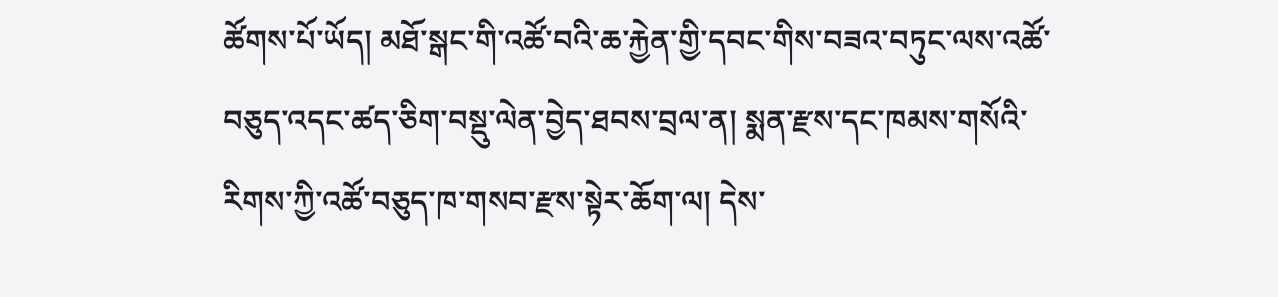ཚོགས་པོ་ཡོད། མཐོ་སྒང་གི་འཚོ་བའི་ཆ་རྐྱེན་གྱི་དབང་གིས་བཟའ་བཏུང་ལས་འཚོ་བཅུད་འདང་ཚད་ཅིག་བསྡུ་ལེན་བྱེད་ཐབས་བྲལ་ན། སྨན་རྫས་དང་ཁམས་གསོའི་རིགས་ཀྱི་འཚོ་བཅུད་ཁ་གསབ་རྫས་སྟེར་ཆོག་ལ། དེས་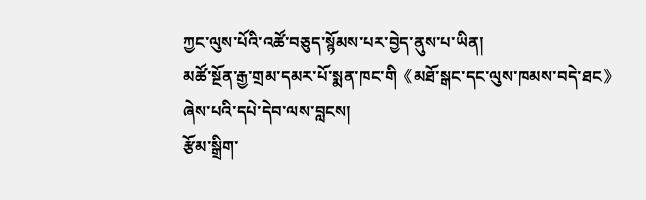ཀྱང་ལུས་པོའི་འཚོ་བཅུད་སྙོམས་པར་བྱེད་ནུས་པ་ཡིན།
མཚོ་སྔོན་རྒྱ་གྲམ་དམར་པོ་སྨན་ཁང་གི《མཐོ་སྒང་དང་ལུས་ཁམས་བདེ་ཐང》ཞེས་པའི་དཔེ་དེབ་ལས་བླངས།
རྩོམ་སྒྲིག་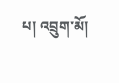པ། འབྲུག་མོ།